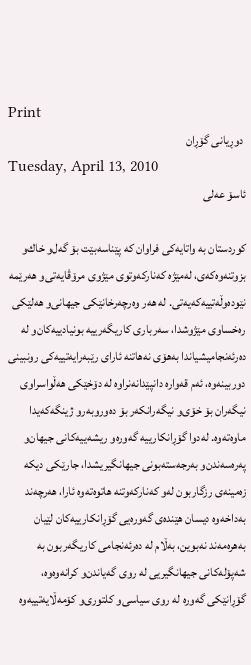Print
 دوڕیانی‌ گۆڕان
Tuesday, April 13, 2010
ئاسۆ عه‌لی

كوردستان به‌ واتایه‌كی فراوان كه‌ پێناسه‌بێت بۆ گه‌ل‌و خاك‌و بزوتنه‌وه‌كه‌ی، له‌مێژه‌ كه‌ناركه‌وتوی‌ مێژوی‌ مرۆڤایه‌تی‌و هه‌رێمه‌ نێوده‌وڵه‌تییه‌كه‌یه‌تی. له‌ هه‌ر وه‌رچه‌رخانێكی جیهانی‌و هه‌لێكی ره‌خساوی مێژوشدا، سه‌رباری‌ كاریگه‌رییه‌ بونیادییه‌كان‌و له‌ ده‌رئه‌نجامیشیاندا به‌هۆی‌ نه‌هاتنه‌ ئارای‌ رێبه‌رایه‌تییه‌كی رونبینی دوربینه‌وه‌، ئه‌م قه‌واره‌ دانپێدانه‌نراوه‌ له‌ دۆخێكی هه‌ڵواسراوی‌ نیگه‌ران بۆ خۆی‌و نیگه‌رانكه‌ر بۆ ده‌وروبه‌ر‌و ژینگه‌كه‌یدا ماوه‌ته‌وه‌. له‌دوا گۆڕانكارییه‌ گه‌وره‌و ریشه‌ییه‌كانی جیهان‌و په‌ره‌سه‌ندن‌و به‌رجه‌سته‌بونی جیهانگیریشدا، جارێكی دیكه‌ زه‌مینه‌ی رزگاربون له‌و كه‌ناركه‌وتنه‌ هاتوه‌ته‌وه‌ ئارا، هه‌رچه‌ند به‌داخه‌وه‌ دیسان هێنده‌ی‌ گه‌وره‌یی گۆڕانكارییه‌كان لێیان به‌هره‌مه‌ند نه‌بوین، به‌ڵام له‌ ده‌رئه‌نجامی كاریگه‌ربون به‌ شه‌پۆله‌كانی جیهانگیریی‌ له‌ روی گه‌یاندن‌و كرانه‌وه‌وه‌، گۆڕانێكی گه‌وره‌ له‌ روی سیاسی‌و كلتوری‌و كۆمه‌ڵایه‌تییه‌وه‌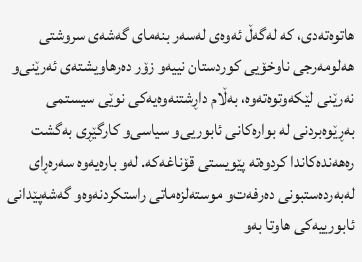هاتوه‌ته‌دی، كه‌ له‌گه‌ڵ‌ ئه‌وه‌ی له‌سه‌ر بنه‌مای گه‌شه‌ی سروشتی هه‌لومه‌رجی ناوخۆیی كوردستان نییه‌و زۆر ده‌رهاویشته‌ی ئه‌رێنی‌و نه‌رێنی لێكه‌وتوه‌ته‌وه‌، به‌ڵام داڕشتنه‌وه‌یه‌كی نوێی سیستمی به‌ڕێوه‌بردنی له‌ بواره‌كانی ئابوریی‌و سیاسی‌و كارگێڕی به‌گشت ره‌هه‌نده‌كاندا كردوه‌ته‌ پێویستی قۆناغه‌كه‌. له‌و باره‌یه‌وه‌ سه‌ره‌ڕای له‌به‌رده‌ستبونی ده‌رفه‌ت‌و موسته‌لزه‌ماتی راستكردنه‌وه‌و گه‌شه‌پێدانی ئابورییه‌كی هاوتا به‌و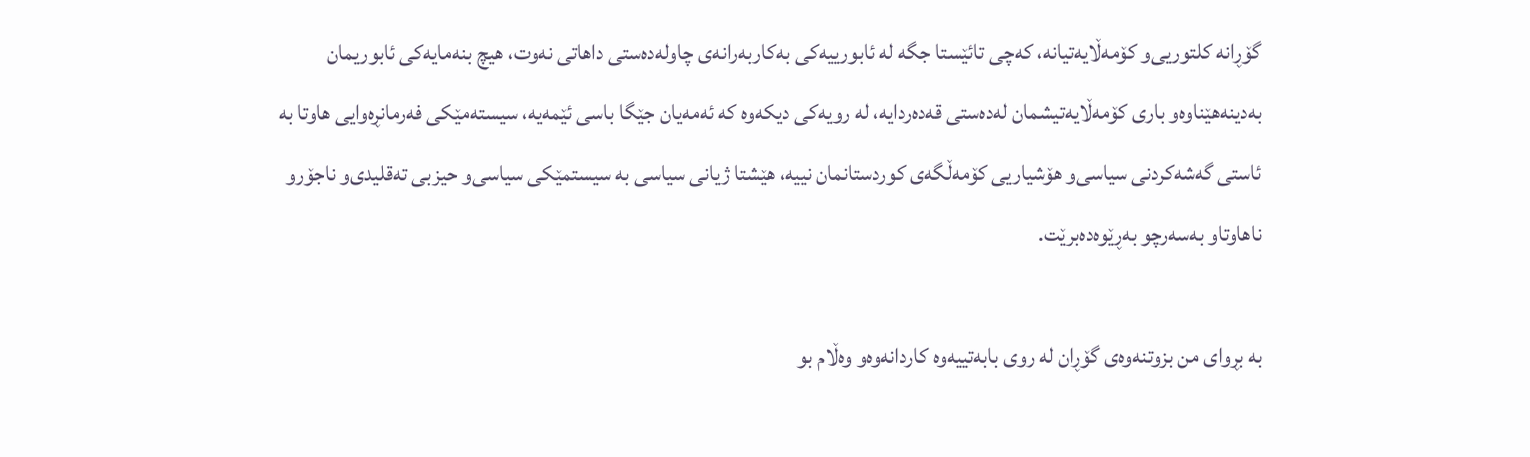گۆڕانه‌ كلتوریی‌و كۆمه‌ڵایه‌تیانه‌، كه‌چی تائێستا جگه‌ له‌ ئابورییه‌كی به‌كاربه‌رانه‌ی چاوله‌ده‌ستی داهاتی نه‌وت، هیچ بنه‌مایه‌كی ئابوریمان به‌دینه‌هێناوه‌و باری كۆمه‌ڵایه‌تیشمان له‌ده‌ستی قه‌ده‌ردایه‌، له‌ رویه‌كی دیكه‌وه‌ كه‌ ئه‌مه‌یان جێگا باسی ئێمه‌یه‌، سیسته‌مێكی فه‌رمانڕه‌وایی هاوتا به‌ ئاستی گه‌شه‌كردنی سیاسی‌و هۆشیاریی كۆمه‌ڵگه‌ی كوردستانمان نییه‌، هێشتا ژیانی سیاسی به‌ سیستمێكی سیاسی‌و حیزبی ته‌قلیدی‌و ناجۆرو ناهاوتاو به‌سه‌رچو به‌ڕێوه‌ده‌برێت.

به‌ بڕوای من بزوتنه‌وه‌ی‌ گۆڕان له‌ روی بابه‌تییه‌وه‌ كاردانه‌وه‌و وه‌ڵام بو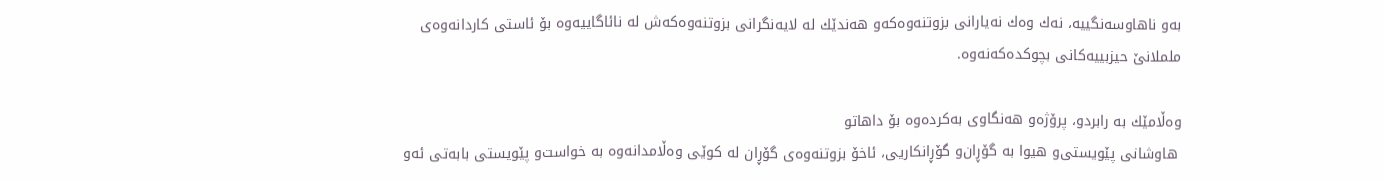به‌و ناهاوسه‌نگییه‌، نه‌ك وه‌ك نه‌یارانی بزوتنه‌وه‌كه‌و هه‌ندێك له‌ لایه‌نگرانی بزوتنه‌وه‌كه‌ش له‌ نائاگاییه‌وه‌ بۆ ئاستی كاردانه‌وه‌ی‌ ململانێ‌ حیزبییه‌كانی بچوكده‌كه‌نه‌وه‌.

وه‌ڵامێك به‌ رابردو، پرۆژه‌و هه‌نگاوی به‌كرده‌وه‌ بۆ داهاتو
 هاوشانی پێویستی‌و هیوا به‌ گۆڕان‌و گۆڕانكاریی، ئاخۆ بزوتنه‌وه‌ی گۆڕان له‌ كوێی وه‌ڵامدانه‌وه‌ به‌ خواست‌و پێویستی بابه‌تی ئه‌و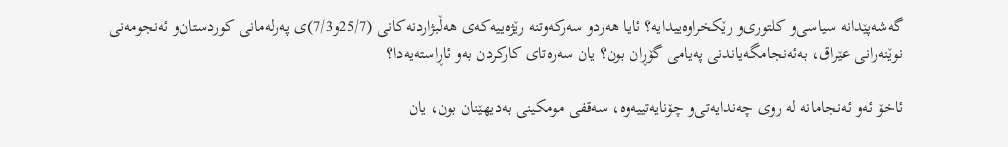گه‌شه‌پێدانه‌ سیاسی‌و كلتوری‌و رێكخراوه‌ییدایه‌؟ ئایا هه‌ردو سه‌ركه‌وتنه‌ رێژه‌ییه‌كه‌ی هه‌ڵبژاردنه‌كانی (25/7و7/3)ی‌ په‌رله‌مانی كوردستان‌و ئه‌نجومه‌نی نوێنه‌رانی عێراق، به‌ئه‌نجامگه‌یاندنی په‌یامی گۆڕان بون؟ یان سه‌ره‌تای كاركردن به‌و ئاڕاسته‌یه‌دا؟

ئاخۆ ئه‌و ئه‌نجامانه‌ له‌ روی چه‌ندایه‌تی‌و چۆنایه‌تییه‌وه‌، سه‌قفی مومكینی به‌دیهێنان بون، یان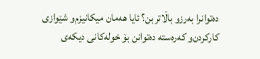ده‌توانرا به‌رزو باڵاتربن؟ ئایا هه‌مان میكانیزم‌و شێوازی‌ كاركردن‌و كه‌ره‌سته‌ ده‌توانن بۆ خوله‌كانی دیكه‌ی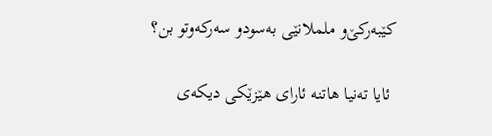كێبه‌ركێ‌‌و ململانێی به‌سود‌و سه‌ركه‌وتو بن؟

 ئایا ته‌نیا هاتنه‌ ئارای هێزێكی دیكه‌ی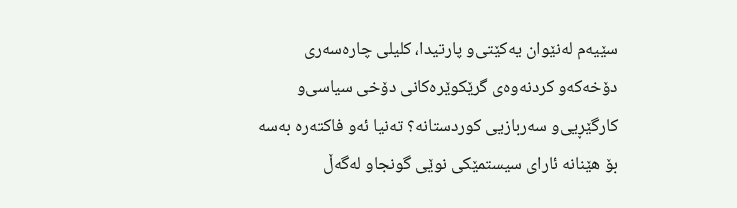سێیه‌م له‌نێوان یه‌كێتی‌و پارتیدا، كلیلی چاره‌سه‌ری دۆخه‌كه‌‌و كردنه‌وه‌ی گرێكوێره‌كانی دۆخی سیاسی‌و كارگێڕیی‌و سه‌ربازیی كوردستانه‌؟ ته‌نیا ئه‌و فاكته‌ره‌ به‌سه‌ بۆ هێنانه‌ ئارای سیستمێكی نوێی گونجاو له‌گه‌ڵ‌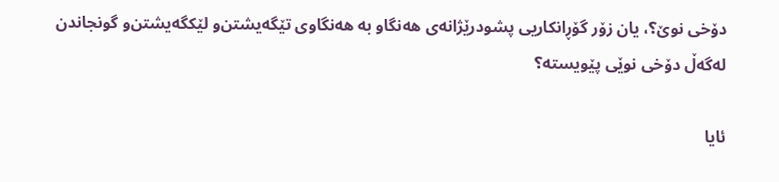دۆخی نوێ‌؟، یان زۆر گۆڕانكاریی پشودرێژانه‌ی هه‌نگاو به‌ هه‌نگاوی تێگه‌یشتن‌و لێكگه‌یشتن‌و گونجاندن له‌گه‌ڵ‌ دۆخی نوێی پێویسته‌؟

ئایا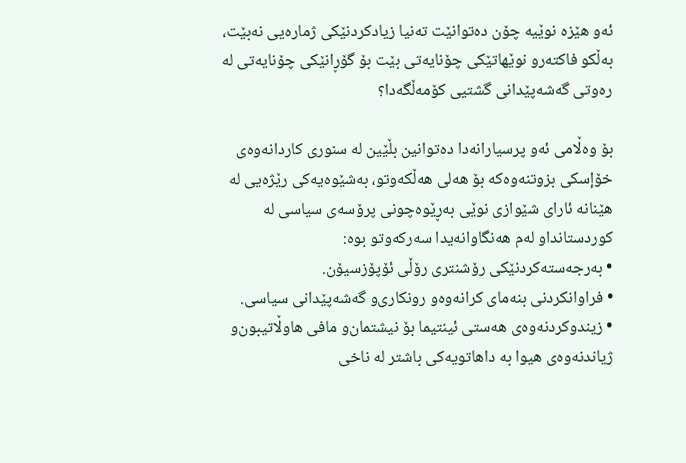ئه‌و هێزه‌ نوێیه‌ چۆن ده‌توانێت ته‌نیا زیادكردنێكی ژماره‌یی نه‌بێت، به‌ڵكو فاكته‌رو نوێهاتێكی چۆنایه‌تی بێت بۆ گۆڕانێكی چۆنایه‌تی له‌ ره‌وتی گه‌شه‌پێدانی گشتیی كۆمه‌ڵگه‌دا؟

بۆ وه‌ڵامی ئه‌و پرسیارانه‌دا ده‌توانین بڵێین له‌ سنوری كاردانه‌وه‌ی‌ خۆإسكی بزوتنه‌وه‌كه‌ بۆ هه‌لی هه‌ڵكه‌وتو، به‌شێوه‌یه‌كی رێژه‌یی له‌ هێنانه‌ ئارای شێوازی نوێی به‌ڕێوه‌چونی پرۆسه‌ی سیاسی له‌ كوردستانداو له‌م هه‌نگاوانه‌یدا سه‌ركه‌وتو بوه‌:
• به‌رجه‌سته‌كردنێكی رۆشنتری رۆڵی ئۆپۆزسیۆن.
• فراوانكردنی بنه‌مای كرانه‌وه‌‌و رونكاری‌و گه‌شه‌پێدانی سیاسی.
• زیندوكردنه‌وه‌ی هه‌ستی ئینتیما بۆ نیشتمان‌و مافی هاوڵاتیبون‌و ژیاندنه‌وه‌ی هیوا به‌ داهاتویه‌كی باشتر له‌ ناخی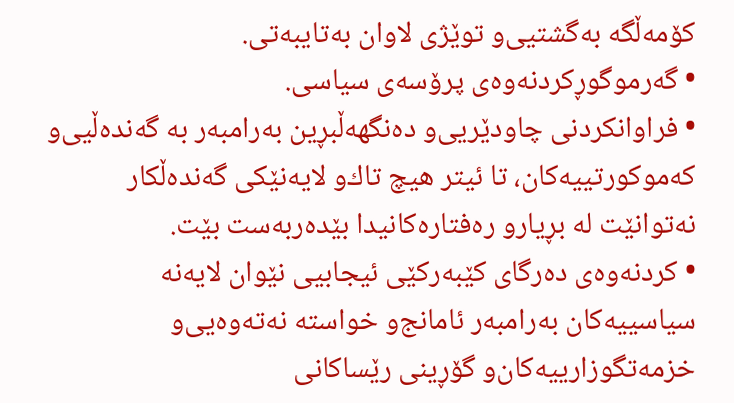كۆمه‌ڵگه‌ به‌گشتیی‌و توێژی لاوان به‌تایبه‌تی.
• گه‌رموگوڕكردنه‌وه‌ی پرۆسه‌ی سیاسی.
• فراوانكردنی چاودێریی‌و ده‌نگهه‌ڵبڕین به‌رامبه‌ر به‌ گه‌نده‌ڵیی‌و كه‌موكورتییه‌كان، تا ئیتر هیچ تاك‌و لایه‌نێكی گه‌نده‌ڵكار نه‌توانێت له‌ بڕیارو ره‌فتاره‌كانیدا بێده‌ربه‌ست بێت.
• كردنه‌وه‌ی ده‌رگای كێبه‌ركێی ئیجابیی نێوان لایه‌نه‌ سیاسییه‌كان به‌رامبه‌ر ئامانج‌و خواسته‌ نه‌ته‌وه‌یی‌و خزمه‌تگوزارییه‌كان‌و گۆڕینی رێساكانی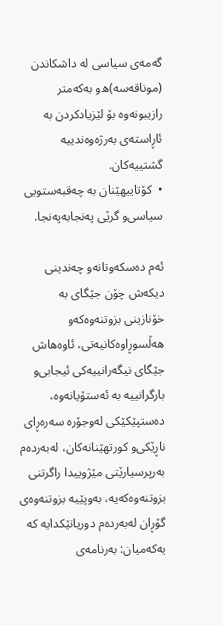گه‌مه‌ی سیاسی له‌ داشكاندن (موناقه‌سه‌)ه‌و به‌كه‌متر رازیبونه‌وه‌ بۆ لێزیادكردن به‌ ئاڕاسته‌ی به‌رژه‌وه‌ندییه‌ گشتییه‌كان.
•  كۆتاییهێنان به‌ چه‌قبه‌ستویی سیاسی‌و گرێی په‌نجابه‌په‌نجا.

ئه‌م ده‌سكه‌وتانه‌‌و چه‌ندینی دیكه‌ش چۆن جێگای به‌ خۆنازینی بزوتنه‌وه‌كه‌‌و هه‌ڵسوڕاوه‌كانیه‌تی، ئاوه‌هاش جێگای نیگه‌رانییه‌كی ئیجابی‌و بارگرانییه‌ به‌ ئه‌ستۆیانه‌وه‌، ده‌ستپێكێكی له‌وجۆره‌ سه‌ره‌ڕای ناڕێكی‌و كورتهێنانه‌كان، له‌به‌رده‌م به‌رپرسیارێتی مێژوییدا راگرتنی بزوتنه‌وه‌كه‌یه‌، به‌وپێیه‌ بزوتنه‌وه‌ی گۆڕان له‌به‌رده‌م دوریانێكدایه‌ كه‌ یه‌كه‌میان: به‌رنامه‌ی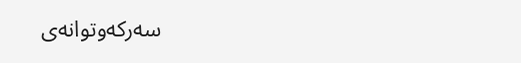سه‌ركه‌وتوانه‌ی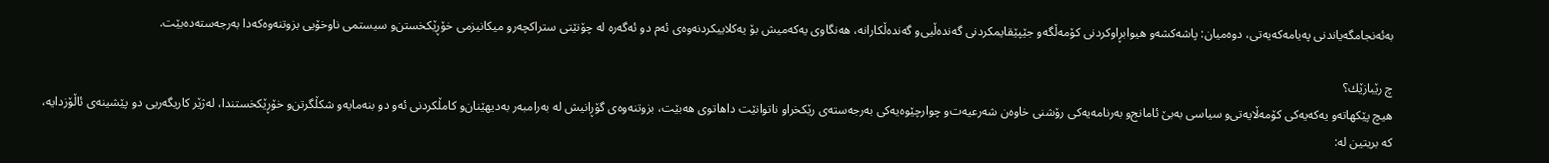به‌ئه‌نجامگه‌یاندنی په‌یامه‌كه‌یه‌تی، دوه‌میان: پاشه‌كشه‌و هیوابڕاوكردنی كۆمه‌ڵگه‌‌و جێپێقایمكردنی گه‌نده‌ڵیی‌و گه‌نده‌ڵكارانه‌، هه‌نگاوی یه‌كه‌میش بۆ یه‌كلاییكردنه‌وه‌ی ئه‌م دو ئه‌گه‌ره‌ له‌ چۆنێتی ستراكچه‌ر‌و میكانیزمی خۆڕێكخستن‌و سیستمی ناوخۆیی بزوتنه‌وه‌كه‌دا به‌رجه‌سته‌ده‌بێت.

چ رێبازێك؟
هیچ پێكهاته‌و یه‌كه‌یه‌كی كۆمه‌ڵایه‌تی‌و سیاسی به‌بێ‌ ئامانج‌و به‌رنامه‌یه‌كی رۆشنی خاوه‌ن شه‌رعیه‌ت‌و چوارچێوه‌یه‌كی به‌رجه‌سته‌ی رێكخراو ناتوانێت داهاتوی هه‌بێت، بزوتنه‌وه‌ی گۆڕانیش له‌ به‌رامبه‌ر به‌دیهێنان‌و كامڵكردنی ئه‌و دو بنه‌مایه‌‌و شكڵگرتن‌و خۆڕێكخستندا، له‌ژێر كاریگه‌ریی دو پێشینه‌ی ئاڵۆزدایه‌،  كه‌ بریتین له‌: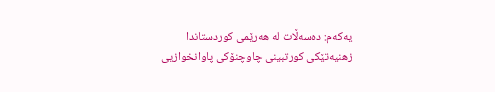یه‌كه‌م: ده‌سه‌ڵات له‌ هه‌رێمی كوردستاندا زهنیه‌تێكی كورتبینی چاوچنۆكی پاوانخوازیی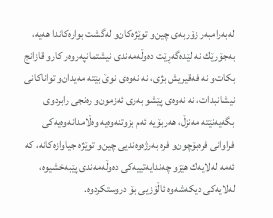له‌به‌رامبه‌ر زۆربه‌ی چین‌و توێژه‌كان‌و له‌گشت بواره‌كاندا هه‌یه‌، به‌جۆرێك نه‌ لێده‌گه‌ڕێت ده‌وڵه‌مه‌ندی نیشتمانپه‌روه‌ر كارو قازانج بكات‌و نه‌ فه‌قیریش بژی، نه‌ نه‌وه‌ی نوێ‌ بێته‌ مه‌یدان‌و تواناكانی نیشانبدات، نه‌ نه‌وه‌ی پێشو به‌ری ئه‌زمون‌و ره‌نجی رابردوی بگه‌یه‌نێته‌ مه‌نزڵ‌، هه‌ربۆیه‌ ئه‌م بزوتنه‌وه‌یه‌ وه‌ڵامدانه‌وه‌یه‌كی فراوانی فره‌بۆچون‌و فره‌ به‌رژه‌وه‌ندیی چین‌و توێژه‌ جیاوازه‌كانه‌، كه‌ ئه‌مه‌ له‌لایه‌ك هێز‌و چه‌ندایه‌تییه‌كی ده‌وڵه‌مه‌ندی پێبه‌خشیوه‌، له‌لایه‌كی دیكه‌شه‌وه‌ ئاڵۆزیی بۆ دروستكردوه‌.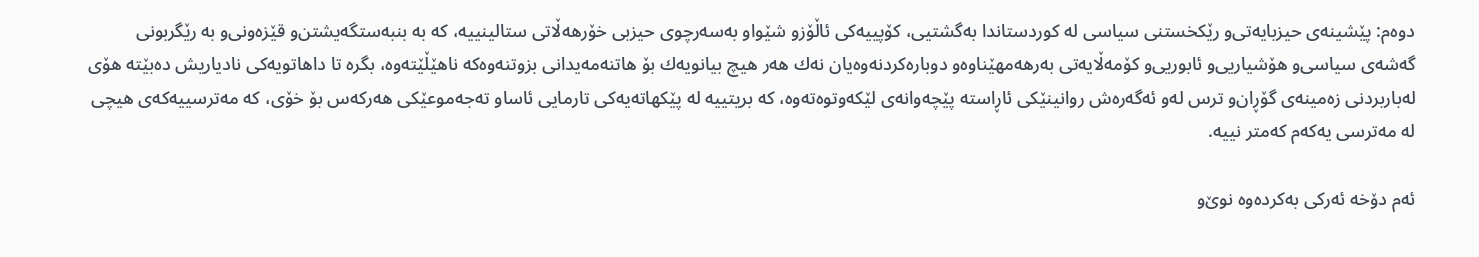دوه‌م: پێشینه‌ی حیزبایه‌تی‌و رێكخستنی سیاسی له‌ كوردستاندا به‌گشتیی، كۆپییه‌كی ئاڵۆز‌و شێواو به‌سه‌رچوی حیزبی خۆرهه‌ڵاتی ستالینییه‌، كه‌ به‌ بنبه‌ستگه‌یشتن‌و قێزه‌ونی‌و به‌ رێگربونی گه‌شه‌ی سیاسی‌و هۆشیاریی‌و ئابوریی‌و كۆمه‌ڵایه‌تی به‌رهه‌مهێناوه‌‌و دوباره‌كردنه‌وه‌یان نه‌ك هه‌ر هیچ بیانویه‌ك بۆ هاتنه‌مه‌یدانی بزوتنه‌وه‌كه‌ ناهێڵێته‌وه‌، بگره‌ تا داهاتویه‌كی نادیاریش ده‌بێته‌ هۆی له‌باربردنی زه‌مینه‌ی گۆڕان‌و ترس له‌و ئه‌گه‌ره‌ش روانینێكی ئاڕاسته‌ پێچه‌وانه‌ی لێكه‌وتوه‌ته‌وه‌، كه‌ بریتییه‌ له‌ پێكهاته‌یه‌كی تارمایی ئاساو ته‌جه‌موعێكی هه‌ركه‌س بۆ خۆی، كه‌ مه‌ترسییه‌كه‌ی هیچی له‌ مه‌ترسی یه‌كه‌م كه‌متر نییه‌.

ئه‌م دۆخه‌ ئه‌ركی به‌كرده‌وه‌ نوێ‌‌و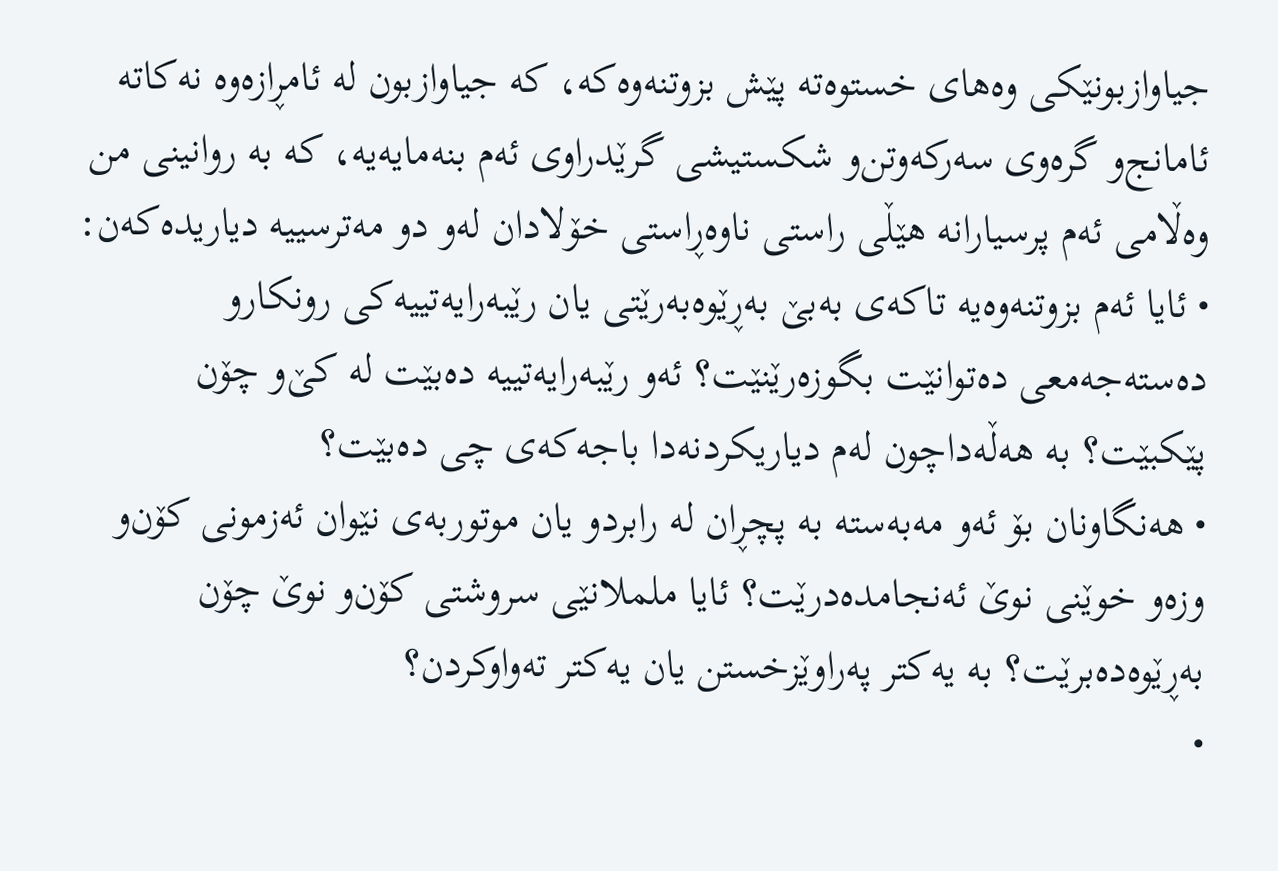جیاوازبونێكی وه‌های خستوه‌ته‌ پێش بزوتنه‌وه‌كه‌، كه‌ جیاوازبون له‌ ئامڕازه‌وه‌ نه‌كاته‌ ئامانج‌و گره‌وی سه‌ركه‌وتن‌و شكستیشی گرێدراوی ئه‌م بنه‌مایه‌یه‌، كه‌ به‌ روانینی من وه‌ڵامی ئه‌م پرسیارانه‌ هێڵی راستی ناوه‌ڕاستی خۆلادان له‌و دو مه‌ترسییه‌ دیاریده‌كه‌ن:
• ئایا ئه‌م بزوتنه‌وه‌یه‌ تاكه‌ی به‌بێ‌ به‌ڕێوه‌به‌رێتی یان رێبه‌رایه‌تییه‌كی رونكار‌و ده‌سته‌جه‌معی ده‌توانێت بگوزه‌رێنێت؟ ئه‌و رێبه‌رایه‌تییه‌ ده‌بێت له‌ كێ‌‌و چۆن پێكبێت؟ به‌ هه‌ڵه‌داچون له‌م دیاریكردنه‌دا باجه‌كه‌ی چی ده‌بێت؟
• هه‌نگاونان بۆ ئه‌و مه‌به‌سته‌ به‌ پچڕان له‌ رابردو یان موتوربه‌ی نێوان ئه‌زمونی كۆن‌و وزه‌و خوێنی نوێ‌ ئه‌نجامده‌درێت؟ ئایا ململانێی سروشتی كۆن‌و نوێ‌ چۆن به‌ڕێوه‌ده‌برێت؟ به‌ یه‌كتر په‌راوێزخستن یان یه‌كتر ته‌واوكردن؟
•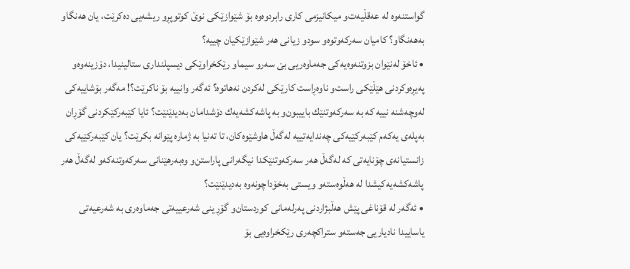گواستنه‌وه‌ له‌ عه‌قڵیه‌ت‌و میكانیزمی كاری رابردوه‌وه‌ بۆ شێوازێكی نوێ‌ كوتوپڕو ریشه‌یی ده‌كرێت، یان هه‌نگاو به‌هه‌نگاو؟ كامیان سه‌ركه‌وتوه‌‌و سود‌و زیانی هه‌ر شێوازێكیان چییه‌؟
• ئاخۆ له‌نێوان بزوتنه‌وه‌یه‌كی جه‌ماوه‌ریی بێ‌ سه‌رو سیما‌و رێكخراوێكی دیسپلنداری ستالینیدا، دۆزینه‌وه‌و په‌یڕه‌وكردنی هێڵێكی راست‌و ناوه‌ڕاست كارێكی له‌كردن نه‌هاتوه‌؟ ئه‌گه‌ر وانییه‌ بۆ ناكرێت؟! مه‌گه‌ر بۆشاییه‌كی له‌وچه‌شنه‌ نییه‌ كه‌ به‌ سه‌ركه‌وتنێك باییبون‌و به‌ پاشه‌كشه‌یه‌ك دۆشدامان به‌دیدێنێت؟ ئایا كێبه‌ركێكردنی گۆڕان به‌پله‌ی یه‌كه‌م كێبه‌ركێیه‌كی چه‌ندایه‌تییه‌ له‌گه‌ڵ‌ هاوشێوه‌كان، تا ته‌نیا به‌ ژماره‌ پێوانه‌ بكرێت؟ یان كێبه‌ركێیه‌كی زانستیانه‌ی چۆنایه‌تی كه‌ له‌گه‌ڵ‌ هه‌ر سه‌ركه‌وتنێكدا نیگه‌رانی پاراستن‌و وه‌به‌رهێنانی سه‌ركه‌وتنه‌كه‌و له‌گه‌ڵ‌ هه‌ر پاشه‌كشه‌یه‌كیشدا له‌ هه‌ڵوه‌سته‌و ویستی به‌خۆداچونه‌وه‌ به‌دیدێنێت؟
• ئه‌گه‌ر له‌ قۆناغی پێش هه‌ڵبژاردنی په‌رله‌مانی كوردستان‌و گۆڕینی شه‌رعییه‌تی جه‌ماوه‌ری به‌ شه‌رعیه‌تی یاساییدا نادیاریی جه‌سته‌‌و ستراكچه‌ری رێكخراوه‌یی بۆ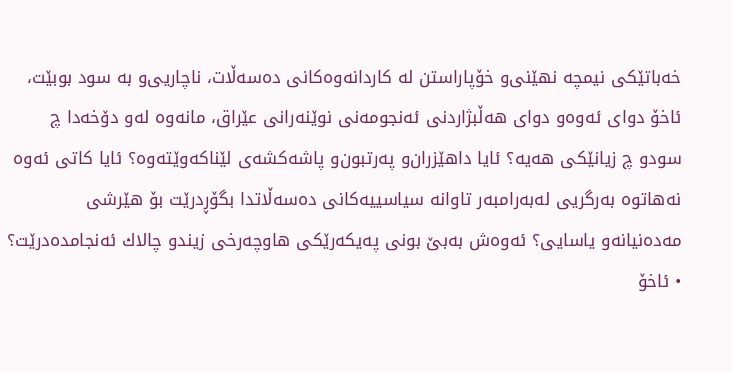خه‌باتێكی نیمچه‌ نهێنی‌و خۆپاراستن له‌ كاردانه‌وه‌كانی ده‌سه‌ڵات، ناچاریی‌و به‌ سود بوبێت، ئاخۆ دوای ئه‌وه‌و دوای هه‌ڵبژاردنی ئه‌نجومه‌نی نوێنه‌رانی عێراق، مانه‌وه‌ له‌و دۆخه‌دا چ سودو چ زیانێكی هه‌یه‌؟ ئایا داهێزران‌و په‌رتبون‌و پاشه‌كشه‌ی لێناكه‌وێته‌وه‌؟ ئایا كاتی ئه‌وه‌ نه‌هاتوه‌ به‌رگریی له‌به‌رامبه‌ر تاوانه‌ سیاسییه‌كانی ده‌سه‌ڵاتدا بگۆڕدرێت بۆ هێرشی مه‌ده‌نیانه‌‌و یاسایی؟ ئه‌وه‌ش به‌بێ‌ بونی په‌یكه‌رێكی هاوچه‌رخی زیندو چالاك ئه‌نجامده‌درێت؟
• ئاخۆ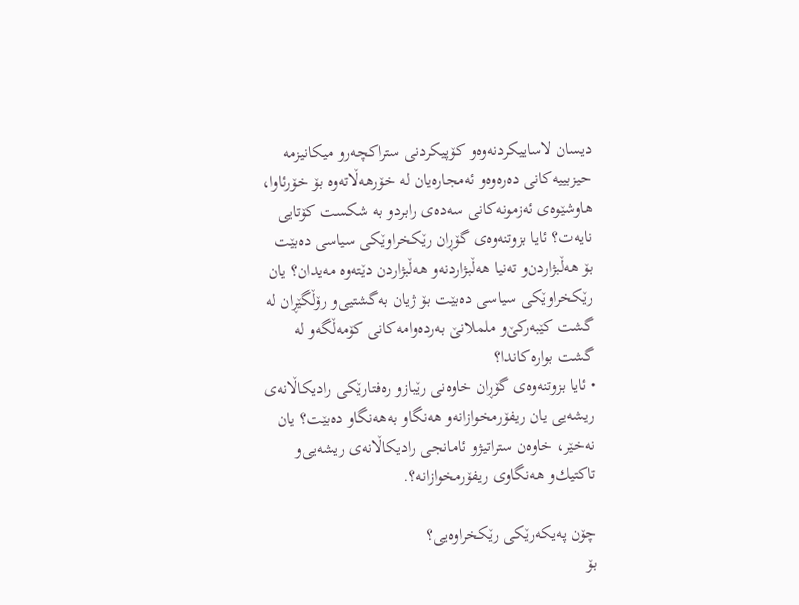دیسان لاساییكردنه‌وه‌و كۆپیكردنی ستراكچه‌رو میكانیزمه‌ حیزبییه‌كانی ده‌ره‌وه‌و ئه‌مجاره‌یان له‌ خۆرهه‌ڵاته‌وه‌ بۆ خۆرئاوا، هاوشێوه‌ی ئه‌زمونه‌كانی سه‌ده‌ی رابردو به‌ شكست كۆتایی نایه‌ت؟ ئایا بزوتنه‌وه‌ی گۆڕان رێكخراوێكی سیاسی ده‌بێت بۆ هه‌ڵبژاردن‌و ته‌نیا هه‌ڵبژاردنه‌‌و هه‌ڵبژاردن دێته‌وه‌ مه‌یدان؟ یان رێكخراوێكی سیاسی ده‌بێت بۆ ژیان به‌گشتیی‌و رۆڵگێڕان له‌ گشت كێبه‌ركێ‌‌و ململانێ‌ به‌رده‌وامه‌كانی كۆمه‌ڵگه‌و له‌ گشت بواره‌كاندا؟
• ئایا بزوتنه‌وه‌ی گۆڕان خاوه‌نی رێبازو ره‌فتارێكی رادیكاڵانه‌ی ریشه‌یی یان ریفۆرمخوازانه‌و هه‌نگاو به‌هه‌نگاو ده‌بێت؟ یان نه‌خێر، خاوه‌ن ستراتیژو ئامانجی رادیكاڵانه‌ی ریشه‌یی‌و تاكتیك‌و هه‌نگاوی ریفۆرمخوازانه‌؟.

چۆن په‌یكه‌رێكی رێكخراوه‌یی؟
بۆ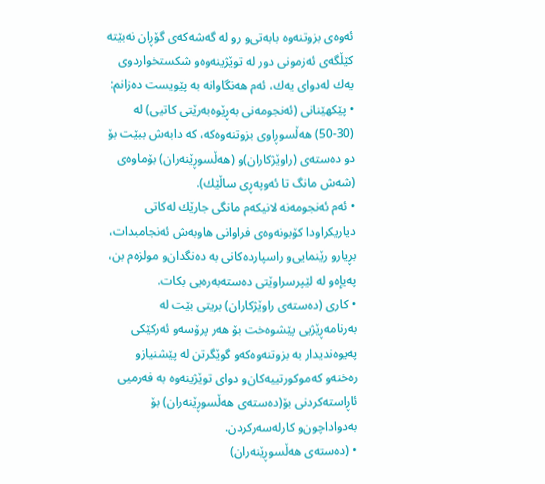ئه‌وه‌ی بزوتنه‌وه‌ بابه‌تی‌و رو له‌ گه‌شه‌كه‌ی گۆڕان نه‌بێته‌ كێڵگه‌ی ئه‌زمونی دور له‌ توێژینه‌وه‌و شكستخواردوی یه‌ك له‌دوای یه‌ك، ئه‌م هه‌نگاوانه‌ به‌ پێویست ده‌زانم:
• پێكهێنانی (ئه‌نجومه‌نی به‌ڕێوه‌به‌رێتی كاتیی) له‌ (30-50) هه‌ڵسوڕاوی بزوتنه‌وه‌كه‌، كه‌ دابه‌ش ببێت بۆ دو ده‌سته‌ی (راوێژكاران)و (هه‌ڵسوڕێنه‌ران) بۆماوه‌ی (شه‌ش مانگ تا ئه‌وپه‌ڕی ساڵێك).
• ئه‌م ئه‌نجومه‌نه‌ لانیكه‌م مانگی جارێك له‌كاتی دیاریكراودا كۆبونه‌وه‌ی فراوانی هاوبه‌ش ئه‌نجامبدات، بڕیارو رێنمایی‌و راسپارده‌كانی به‌ ده‌نگدان‌و مولزه‌م بن، په‌یإه‌و له‌ لێپرسراوێتی ده‌سته‌به‌ره‌یی بكات.
• كاری (ده‌سته‌ی راوێژكاران) بریتی بێت له‌ به‌رنامه‌ڕێژیی پێشوه‌خت بۆ هه‌ر پرۆسه‌‌و ئه‌ركێكی په‌یوه‌ندیدار به‌ بزوتنه‌وه‌كه‌و گوێگرتن له‌ پێشنیازو ره‌خنه‌و كه‌موكورتییه‌كان‌و دوای توێژینه‌وه‌ به‌ فه‌رمیی ئاڕاسته‌كردنی بۆ(ده‌سته‌ی هه‌ڵسوڕێنه‌ران) بۆ به‌دواداچون‌و كارله‌سه‌ركردن.
• (ده‌سته‌ی هه‌ڵسوڕێنه‌ران)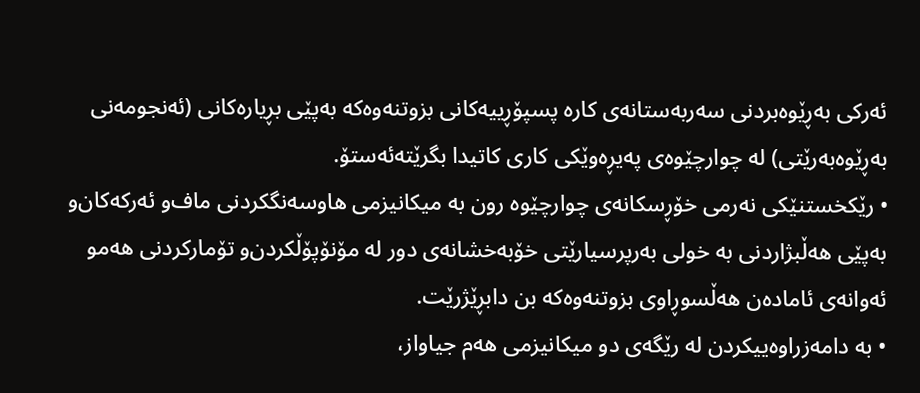ئه‌ركی به‌ڕێوه‌بردنی سه‌ربه‌ستانه‌ی كاره‌ پسپۆڕییه‌كانی بزوتنه‌وه‌كه‌ به‌پێی بڕیاره‌كانی (ئه‌نجومه‌نی به‌ڕێوه‌به‌رێتی) له‌ چوارچێوه‌ی په‌یڕه‌وێكی كاری كاتیدا بگرێته‌ئه‌ستۆ.
• رێكخستنێكی نه‌رمی خۆڕسكانه‌ی چوارچێوه‌ رون به‌ میكانیزمی هاوسه‌نگكردنی ماف‌و ئه‌ركه‌كان‌و به‌پێی هه‌ڵبژاردنی به‌ خولی به‌رپرسیارێتی خۆبه‌خشانه‌ی دور له‌ مۆنۆپۆڵكردن‌و تۆماركردنی هه‌مو ئه‌وانه‌ی ئاماده‌ن هه‌ڵسوڕاوی بزوتنه‌وه‌كه‌ بن دابڕێژرێت.
• به‌ دامه‌زراوه‌ییكردن له‌ رێگه‌ی دو میكانیزمی هه‌م جیاواز،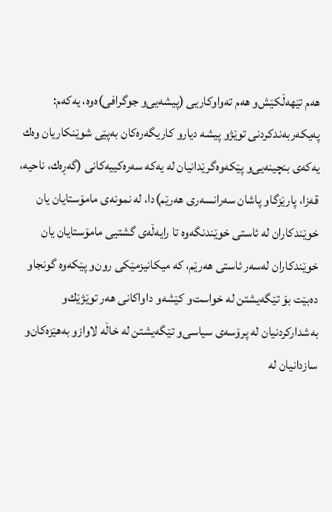هه‌م تێهه‌ڵكێش‌و هه‌م ته‌واوكاریی (پیشه‌یی‌و جوگرافی)ه‌وه‌، یه‌كه‌م: په‌یكه‌ربه‌ندكردنی توێژ‌و پیشه‌ دیارو كاریگه‌ره‌كان به‌پێی شوێنكاریان وه‌ك یه‌كه‌ی بنچینه‌یی‌و پێكه‌وه‌گرێدانیان له‌ یه‌كه‌ سه‌ره‌كییه‌كانی (گه‌ڕه‌ك، ناحیه‌، قه‌زا، پارێزگاو پاشان سه‌رانسه‌ری هه‌رێم)دا، له‌ نمونه‌ی مامۆستایان یان خوێندكاران له‌ ئاستی خوێندنگه‌وه‌ تا رایه‌ڵه‌ی گشتیی مامۆستایان یان خوێندكاران له‌سه‌ر ئاستی هه‌رێم، كه‌ میكانیزمێكی رون‌و پێكه‌وه‌ گونجاو ده‌بێت بۆ تێگه‌یشتن له‌ خواست‌و كێشه‌و داواكانی هه‌ر توێژێك‌و به‌شداركردنیان له‌ پرۆسه‌ی سیاسی‌و تێگه‌یشتن له‌ خاڵه‌ لاوازو به‌هێزه‌كان‌و سازدانیان له‌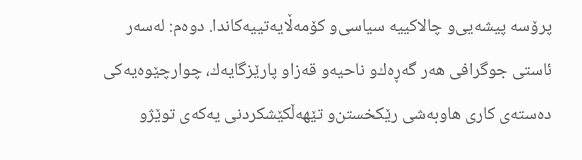پرۆسه‌ پیشه‌یی‌و چالاكییه‌ سیاسی‌و كۆمه‌ڵایه‌تییه‌كاندا. دوه‌م: له‌سه‌ر ئاستی جوگرافی هه‌ر گه‌ڕه‌ك‌و ناحیه‌‌و قه‌زاو پارێزگایه‌ك، چوارچێوه‌یه‌كی ده‌سته‌ی كاری هاوبه‌شی رێكخستن‌و تێهه‌ڵكێشكردنی یه‌كه‌ی توێژو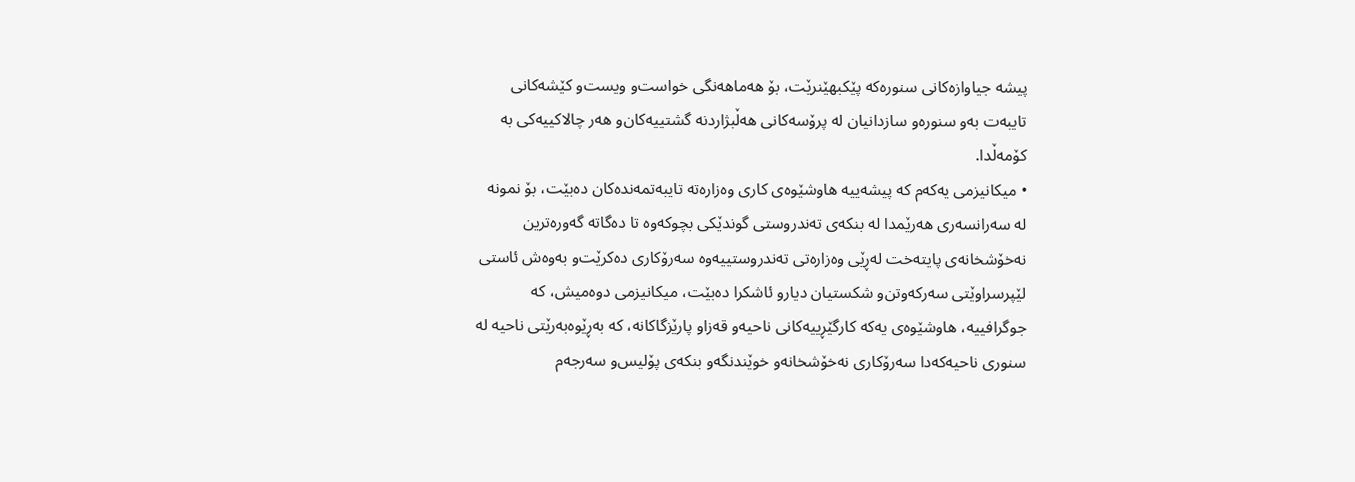پیشه‌ جیاوازه‌كانی سنوره‌كه‌ پێكبهێنرێت، بۆ هه‌ماهه‌نگی خواست‌و ویست‌و كێشه‌كانی تایبه‌ت به‌و سنوره‌‌و سازدانیان له‌ پرۆسه‌كانی هه‌ڵبژاردنه‌ گشتییه‌كان‌و هه‌ر چالاكییه‌كی به‌ كۆمه‌ڵدا.
• میكانیزمی یه‌كه‌م كه‌ پیشه‌ییه‌ هاوشێوه‌ی كاری وه‌زاره‌ته‌ تایبه‌تمه‌نده‌كان ده‌بێت، بۆ نمونه‌ له‌ سه‌رانسه‌ری هه‌رێمدا له‌ بنكه‌ی ته‌ندروستی گوندێكی بچوكه‌وه‌ تا ده‌گاته‌ گه‌وره‌ترین نه‌خۆشخانه‌ی پایته‌خت له‌ڕێی وه‌زاره‌تی ته‌ندروستییه‌وه‌ سه‌رۆكاری ده‌كرێت‌و به‌وه‌ش ئاستی لێپرسراوێتی سه‌ركه‌وتن‌و شكستیان دیارو ئاشكرا ده‌بێت، میكانیزمی دوه‌میش، كه‌ جوگرافییه‌، هاوشێوه‌ی یه‌كه‌ كارگێڕییه‌كانی ناحیه‌‌و قه‌زاو پارێزگاكانه‌، كه‌ به‌ڕێوه‌به‌رێتی ناحیه‌ له‌ سنوری ناحیه‌كه‌دا سه‌رۆكاری نه‌خۆشخانه‌‌و خوێندنگه‌‌و بنكه‌ی پۆلیس‌و سه‌رجه‌م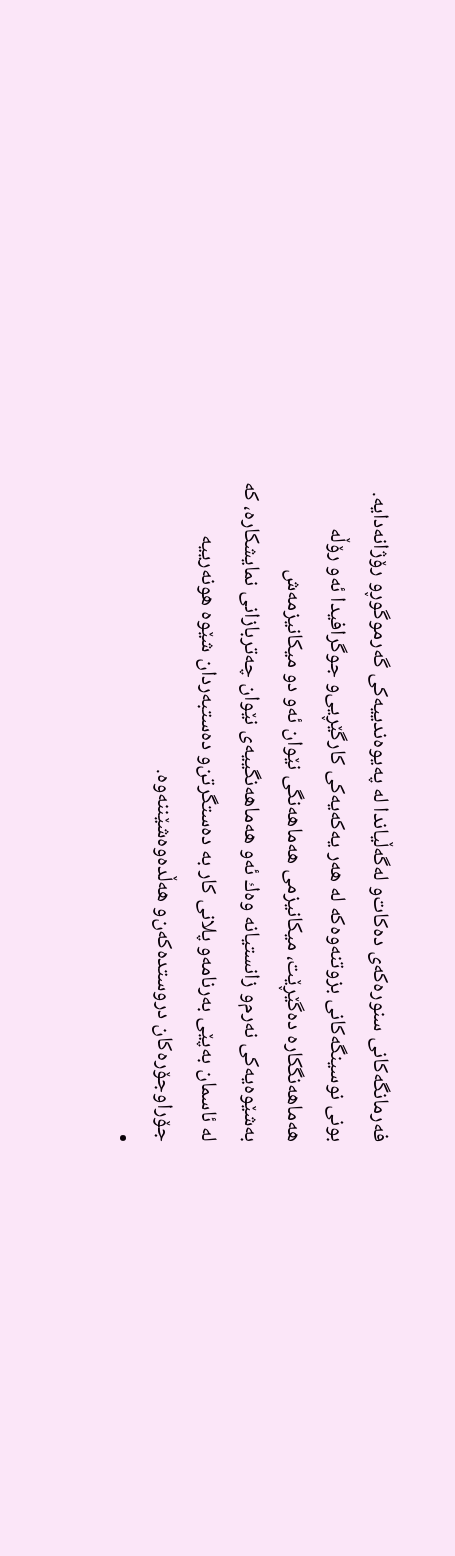فه‌رمانگه‌كانی سنوره‌كه‌ی ده‌كات‌و له‌گه‌ڵیاندا له‌ په‌یوه‌ندییه‌كی گه‌رموگوڕو رۆژانه‌دایه‌. بونی نوسینگه‌كانی بزوتنه‌وه‌كه‌ له‌ هه‌ر یه‌كه‌یه‌كی كارگێڕیی‌و جوگرافیدا ئه‌و رۆڵه‌ هه‌ماهه‌نگكاره‌ ده‌گێڕێت، میكانیزمی هه‌ماهه‌نگی‌ نێوان ئه‌و دو میكانیزمه‌ش به‌شێوه‌یه‌كی نه‌رم‌و زانستیانه‌ وه‌ك ئه‌و هه‌ماهه‌نگییه‌ی نێوان چه‌تربازانی نمایشكاره‌، كه‌ له‌ ئاسمان به‌پێی به‌رنامه‌‌و پلانی كار به‌ ده‌ستگرتن‌و ده‌ستبه‌ردان شێوه‌ هونه‌رییه‌ جۆراوجۆره‌كان دروستده‌كه‌ن‌و هه‌ڵده‌وه‌شێننه‌وه‌.
•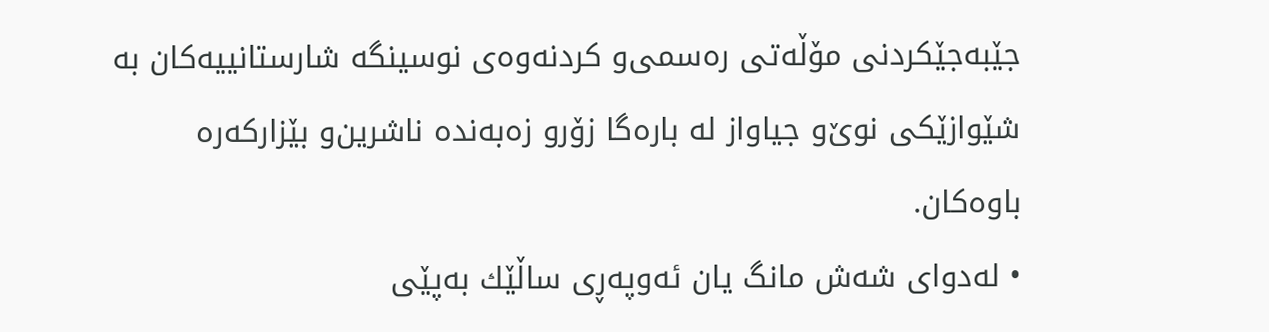جێبه‌جێكردنی مۆڵه‌تی ره‌سمی‌و كردنه‌وه‌ی نوسینگه‌ شارستانییه‌كان به‌ شێوازێكی نوێ‌‌و جیاواز له‌ باره‌گا زۆرو زه‌به‌نده‌ ناشرین‌و بێزاركه‌ره‌ باوه‌كان.
• له‌دوای شه‌ش مانگ یان ئه‌وپه‌ڕی ساڵێك به‌پێی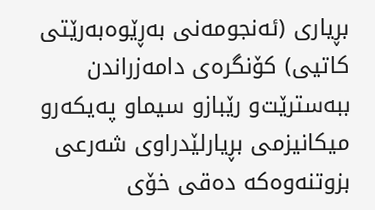بڕیاری (ئه‌نجومه‌نی به‌ڕێوه‌به‌رێتی كاتیی) كۆنگره‌ی دامه‌زراندن ببه‌سترێت‌و رێبازو سیماو په‌یكه‌رو میكانیزمی بڕیارلێدراوی شه‌رعی بزوتنه‌وه‌كه‌ ده‌قی خۆی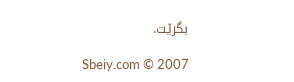بگرێت.

Sbeiy.com © 2007